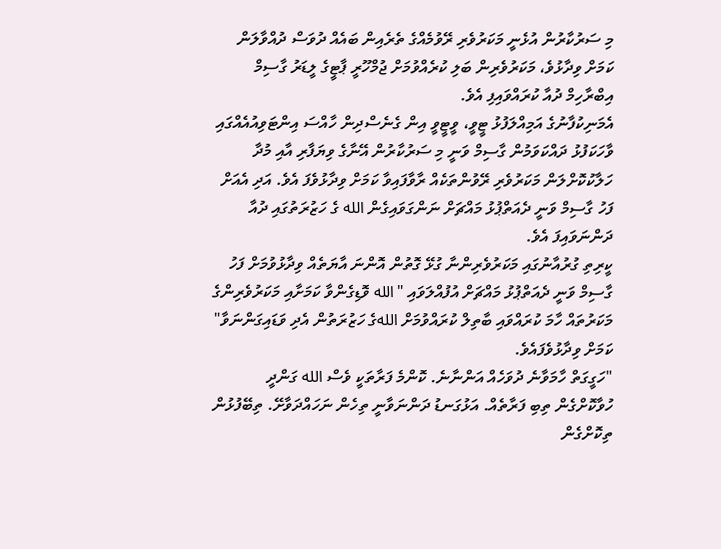މި ސަރުކާރުން އުޅެނީ މަކަރުވެރި ރޭވުމެއްގެ ތެރެއިން ބައެއް ދުވަސް ދުއްވާލަން ކަމަށް ވިދާޅުވެ، މަކަރުވެރިން ބަލި ކުރެއްވުމަށް ޖުމްހޫރީ ޕާޓީގެ ލީޑަރު ގާސިމް އިބްރާހިމް ދުއާ ކުރައްވައިފި އެވެ.
އެމަނިކުފާނުގެ އަމިއްލަފުޅު ޓީވީ، ވީޓީވީ އިން ގެނެސްދިން ހާއްސަ އިންޓަވިއުއެއްގައި ވާހަކަފުޅު ދައްކަވަމުން ގާސިމް ވަނީ މި ސަރުކާރުން އޭނާގެ ވިޔަފާރި އާއި މުދާ ހަލާކުކޮށްލަން މަކަރުވެރި ރޭވުންތަކެއް ރާވާފައިވާ ކަމަށް ވިދާޅުވެފަ އެވެ. އަދި އެއަށް ފަހު ގާސިމް ވަނީ ދެއަތްޕުޅު މައްޗަށް ނަންގަވައިގެން الله ގެ ހަޒުރަތުގައި ދުއާ ދަންނަވައިފަ އެވެ.
ކީރިތި ގުރުއާނުގައި މަކަރުވެރިންނާ ގުޅޭ ގޮތުން އޮންނަ އާޔަތެއް ވިދާޅުވުމަށް ފަހު ގާސިމް ވަނީ ދެއަތްޕުޅު މައްޗަށް އުފުއްލަވައި "الله ވޮޑިގެންވާ ކަމަށާއި މަކަރުވެރިންގެ މަކަރުތައް ހާމަ ކުރައްވައި ބާތިލް ކުރައްވުމަށް اللهގެ ހަޒުރަތުން އެދި ވަޑައިގަންނަވާ" ކަމަށް ވިދާޅުވެފައެވެ.
"ހަގީގަތް ހާމަވާނެ ދުވަހެއް އަންނާނެ. ކޮންމެ ފަރާތަކީ ވެސް الله ގަންދީ ހުވާކޮށްގެން ތިބި ފަރާތެއް. އަޅުގަނޑު ދަންނަވާނީ ތިހެން ނަހައްދަވާށޭ. ތިބޭފުޅުން ތިކޮށްގެން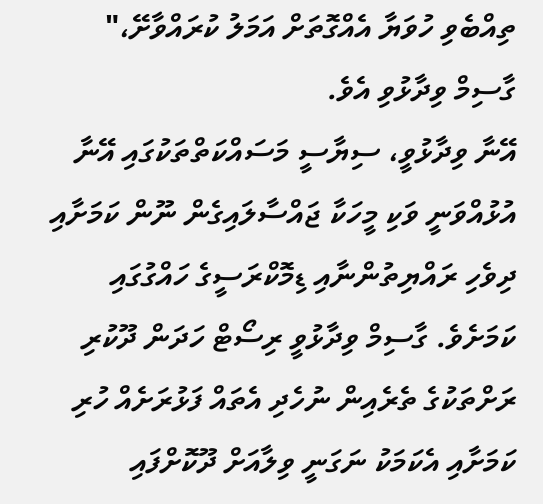ތިއްބެވި ހުވަޔާ އެއްގޮތަށް އަމަލު ކުރައްވާށޭ،" ގާސިމް ވިދާޅުވި އެވެ.
އޭނާ ވިދާޅުވީ، ސިޔާސީ މަސައްކަތްތަކުގައި އޭނާ އުޅުއްވަނީ ވަކި މީހަކާ ޖައްސާލައިގެން ނޫން ކަމަށާއި ދިވެހި ރައްޔިތުންނާއި ޑިމޮކްރަސީގެ ހައްގުގައި ކަމަށެވެ. ގާސިމް ވިދާޅުވީ ރިސޯޓް ހަދަން ދޫކުރި ރަށްތަކުގެ ތެރެއިން ނުހެދި އެތައް ފަޅުރަށެއް ހުރި ކަމަށާއި އެކަމަކު ނަގަނީ ވިލާއަށް ދޫކޮށްފައި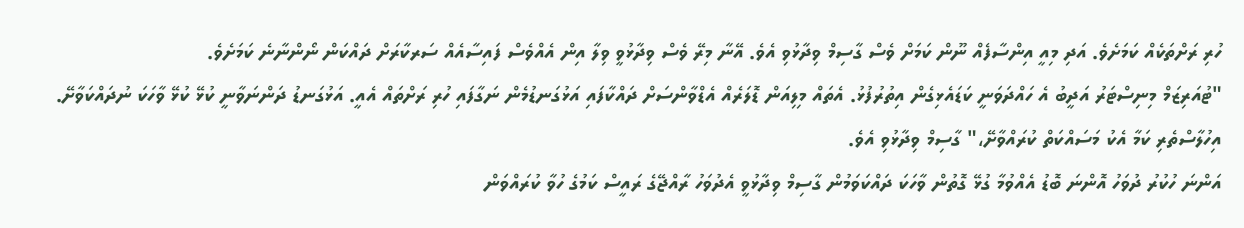ހުރި ރަށްތަކެއް ކަމަށެވެ. އަދި މިއީ އިންސާފެއް ނޫން ކަމަށް ވެސް ގާސިމް ވިދާޅުވި އެވެ. އޭނާ މިރޭ ވެސް ވިދާޅުވީ ވިލާ އިން އެއްވެސް ފައިސާއެއް ސަރކާރަށް ދައްކަން ނޯންނާނެ ކަމަށެވެ.
"ޓުއަރިޒަމް މިނިސްޓަރު އަދީބު އެ ހައްދަވަނީ ކަޑައެޅިގެން އިތުރުފުޅު. އެތައް މިލިއަން ޑޮލަރެއް އެޑްވާންސަށް ދައްކާފައި އަޅުގަނޑުމެން ނަގާފައި ހުރި ރަށްތައް އެއީ. އަޅުގަނޑު ދަންނަވާނީ ކުޅޭ ކުޅޭ ވާހަކަ ނުދައްކަވާށޭ. އިހުލާސްތެރި ކަމާ އެކު މަސައްކަތް ކުރައްވާށޭ،" ގާސިމް ވިދާޅުވި އެވެ.
އަންނަ ހުކުރު ދުވަހު އޮންނަ ބޮޑު އެއްވުމާ ގުޅޭ ގޮތުން ވާހަކަ ދައްކަވަމުން ގާސިމް ވިދާޅުވީ އެދުވަހު ރާއްޖޭގެ ރައީސް ކަމުގެ ހުވާ ކުރައްވަން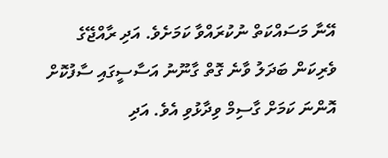އޭނާ މަސައްކަތް ނުކުރައްވާ ކަމަށެވެ. އަދި ރާއްޖޭގެ ވެރިކަން ބަދަލު ވާނެ ގޮތް ގާނޫނު އަސާސީގައި ސާފުކޮށް އޮންނަ ކަމަށް ގާސިމް ވިދާޅުވި އެވެ. އަދި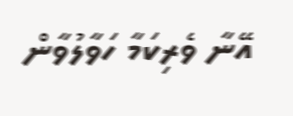އޭނާ ވެރިކަމާ ހަވާލުވާން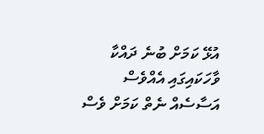އުޅޭ ކަމަށް ބުނެ ދައްކާ ވާހަކައިގައި އެއްވެސް އަސާސެއް ނެތް ކަމަށް ވެސް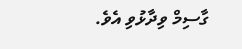ގާސިމް ވިދާޅުވި އެވެ.